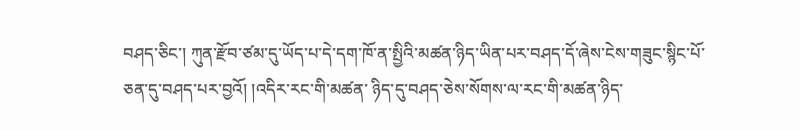བཤད་ཅིང་། ཀུན་རྫོབ་ཙམ་དུ་ཡོད་པ་དེ་དག་ཁོ་ན་སྤྱིའི་མཚན་ཉིད་ཡིན་པར་བཤད་དོ་ཞེས་ངེས་གཟུང་སྙིང་པོ་ཅན་དུ་བཤད་པར་བྱའོ། །འདིར་རང་གི་མཚན་ ཉིད་དུ་བཤད་ཅེས་སོགས་ལ་རང་གི་མཚན་ཉིད་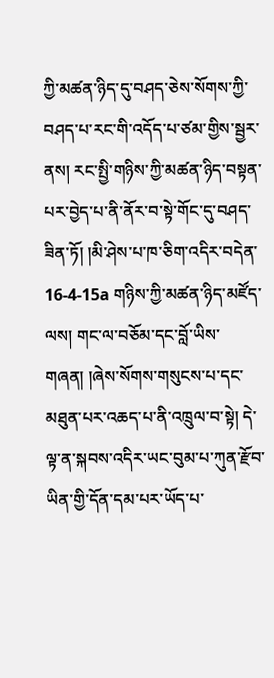ཀྱི་མཚན་ཉིད་དུ་བཤད་ཅེས་སོགས་ཀྱི་བཤད་པ་རང་གི་འདོད་པ་ཙམ་གྱིས་སྦྱར་ནས། རང་སྤྱི་གཉིས་ཀྱི་མཚན་ཉིད་བསྟན་པར་བྱེད་པ་ནི་ནོར་བ་སྟེ་གོང་དུ་བཤད་ཟིན་ཏོ། །མི་ཤེས་པ་ཁ་ཅིག་འདིར་བདེན་ 16-4-15a གཉིས་ཀྱི་མཚན་ཉིད་མཛོད་ལས། གང་ལ་བཅོམ་དང་བློ་ཡིས་གཞན། །ཞེས་སོགས་གསུངས་པ་དང་མཐུན་པར་འཆད་པ་ནི་འཁྲུལ་བ་སྟེ། དེ་ལྟ་ན་སྐབས་འདིར་ཡང་བུམ་པ་ཀུན་རྫོབ་ཡིན་གྱི་དོན་དམ་པར་ཡོད་པ་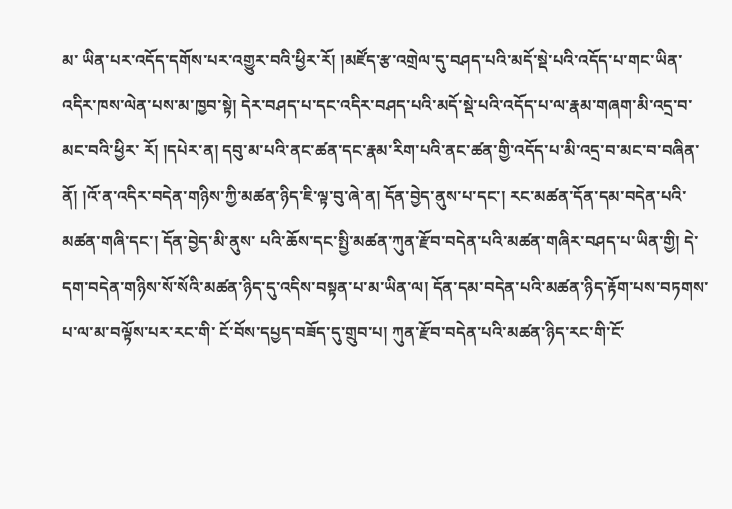མ་ ཡིན་པར་འདོད་དགོས་པར་འགྱུར་བའི་ཕྱིར་རོ། །མཛོད་རྩ་འགྲེལ་དུ་བཤད་པའི་མདོ་སྡེ་པའི་འདོད་པ་གང་ཡིན་འདིར་ཁས་ལེན་པས་མ་ཁྱབ་སྟེ། དེར་བཤད་པ་དང་འདིར་བཤད་པའི་མདོ་སྡེ་པའི་འདོད་པ་ལ་རྣམ་གཞག་མི་འདྲ་བ་མང་བའི་ཕྱིར་ རོ། །དཔེར་ན། དབུ་མ་པའི་ནང་ཚན་དང་རྣམ་རིག་པའི་ནང་ཚན་གྱི་འདོད་པ་མི་འདྲ་བ་མང་བ་བཞིན་ནོ། །འོ་ན་འདིར་བདེན་གཉིས་ཀྱི་མཚན་ཉིད་ཇི་ལྟ་བུ་ཞེ་ན། དོན་བྱེད་ནུས་པ་དང་། རང་མཚན་དོན་དམ་བདེན་པའི་མཚན་གཞི་དང་། དོན་བྱེད་མི་ནུས་ པའི་ཆོས་དང་སྤྱི་མཚན་ཀུན་རྫོབ་བདེན་པའི་མཚན་གཞིར་བཤད་པ་ཡིན་གྱི། དེ་དག་བདེན་གཉིས་སོ་སོའི་མཚན་ཉིད་དུ་འདིས་བསྟན་པ་མ་ཡིན་ལ། དོན་དམ་བདེན་པའི་མཚན་ཉིད་རྟོག་པས་བཏགས་པ་ལ་མ་བལྟོས་པར་རང་གི་ ངོ་བོས་དཔྱད་བཟོད་དུ་གྲུབ་པ། ཀུན་རྫོབ་བདེན་པའི་མཚན་ཉིད་རང་གི་ངོ་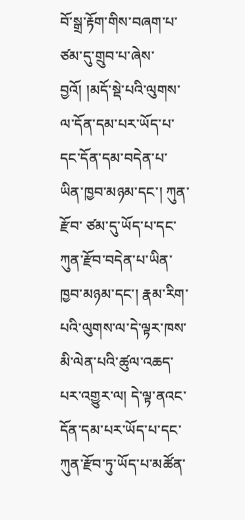བོ་སྒྲ་རྟོག་གིས་བཞག་པ་ཙམ་དུ་གྲུབ་པ་ཞེས་བྱའོ། །མདོ་སྡེ་པའི་ལུགས་ལ་དོན་དམ་པར་ཡོད་པ་དང་དོན་དམ་བདེན་པ་ཡིན་ཁྱབ་མཉམ་དང་། ཀུན་རྫོབ་ ཙམ་དུ་ཡོད་པ་དང་ཀུན་རྫོབ་བདེན་པ་ཡིན་ཁྱབ་མཉམ་དང་། རྣམ་རིག་པའི་ལུགས་ལ་དེ་ལྟར་ཁས་མི་ལེན་པའི་ཚུལ་འཆད་པར་འགྱུར་ལ། དེ་ལྟ་ནའང་དོན་དམ་པར་ཡོད་པ་དང་ཀུན་རྫོབ་ཏུ་ཡོད་པ་མཚོན་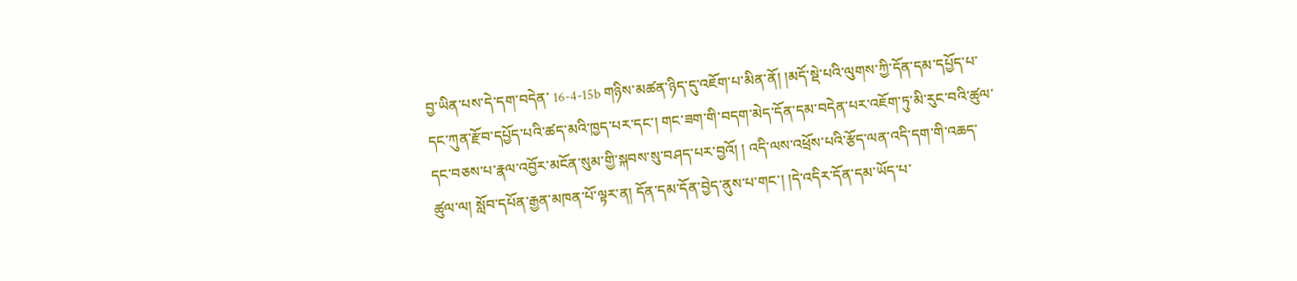བྱ་ཡིན་པས་དེ་དག་བདེན་ 16-4-15b གཉིས་མཚན་ཉིད་དུ་འཇོག་པ་མིན་ནོ། །མདོ་སྡེ་པའི་ལུགས་ཀྱི་དོན་དམ་དཔྱོད་པ་དང་ཀུན་རྫོབ་དཔྱོད་པའི་ཚད་མའི་ཁྱད་པར་དང་། གང་ཟག་གི་བདག་མེད་དོན་དམ་བདེན་པར་འཇོག་ཏུ་མི་རུང་བའི་ཚུལ་དང་བཅས་པ་རྣལ་འབྱོར་མངོན་སུམ་གྱི་སྐབས་སུ་བཤད་པར་བྱའོ། ། འདི་ལས་འཕྲོས་པའི་རྩོད་ལན་འདི་དག་གི་འཆད་ཚུལ་ལ། སློབ་དཔོན་རྒྱན་མཁན་པོ་ལྟར་ན། དོན་དམ་དོན་བྱེད་ནུས་པ་གང་། །དེ་འདིར་དོན་དམ་ཡོད་པ་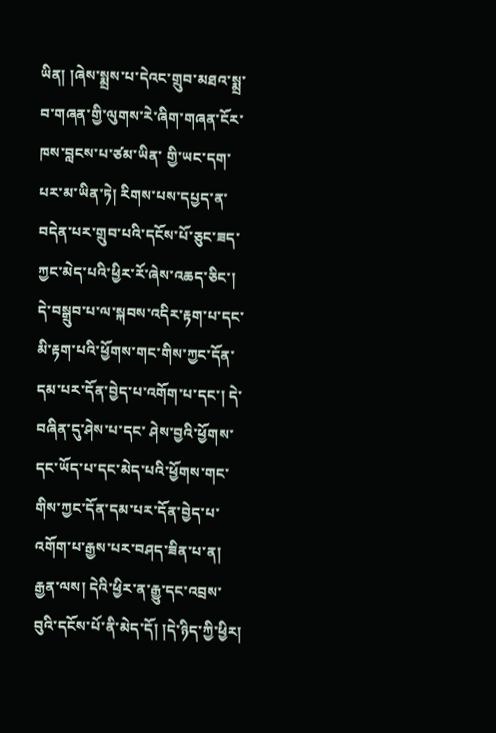ཡིན། །ཞེས་སྨྲས་པ་དེའང་གྲུབ་མཐའ་སྨྲ་བ་གཞན་གྱི་ལུགས་རེ་ཞིག་གཞན་ངོར་ཁས་བླངས་པ་ཙམ་ཡིན་ གྱི་ཡང་དག་པར་མ་ཡིན་ཏེ། རིགས་པས་དཔྱད་ན་བདེན་པར་གྲུབ་པའི་དངོས་པོ་ཅུང་ཟད་ཀྱང་མེད་པའི་ཕྱིར་རོ་ཞེས་འཆད་ཅིང་། དེ་བསྒྲུབ་པ་ལ་སྐབས་འདིར་རྟག་པ་དང་མི་རྟག་པའི་ཕྱོགས་གང་གིས་ཀྱང་དོན་དམ་པར་དོན་བྱེད་པ་འགོག་པ་དང་། དེ་བཞིན་དུ་ཤེས་པ་དང་ ཤེས་བྱའི་ཕྱོགས་དང་ཡོད་པ་དང་མེད་པའི་ཕྱོགས་གང་གིས་ཀྱང་དོན་དམ་པར་དོན་བྱེད་པ་འགོག་པ་རྒྱས་པར་བཤད་ཟིན་པ་ན། རྒྱན་ལས། དེའི་ཕྱིར་ན་རྒྱུ་དང་འབྲས་བུའི་དངོས་པོ་ནི་མེད་དོ། །དེ་ཉིད་ཀྱི་ཕྱིར།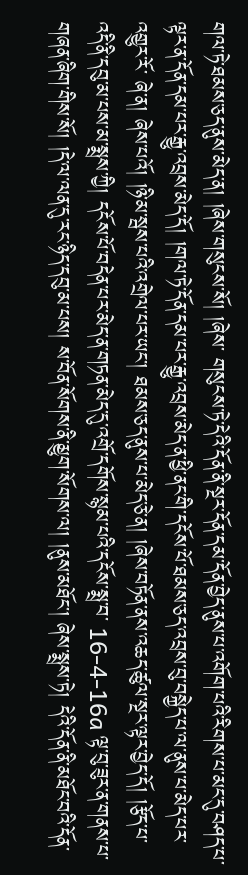གལ་ཏེ་ཐམས་ཅད་ནུས་མེད་ན། །ཞེས་གསུངས་སོ། །ཞེས་ གསུངས་ཏེ་དེའི་དོན་ནི་སྔར་དོན་དམ་དོན་བྱེད་ནུས་པ་འགོག་པའི་རིགས་པ་མང་དུ་བཤད་པ་ལྟར་ན་དོན་དམ་པར་རྒྱུ་འབྲས་མེད་དོ། །གལ་ཏེ་དོན་དམ་པར་རྒྱུ་འབྲས་མེད་ན་ཕྱི་ནང་གི་དངོས་པོ་ཐམས་ཅད་འབྲས་བུ་བསྐྱེད་པ་ལ་ནུས་པ་མེད་པར་འགྱུར་རོ་ ཞེ་ན། ཞེས་པའོ། །ཉི་མ་སྦས་པའི་འགྲེལ་པར་ཡང་། ཐམས་ཅད་ནུས་པ་མེད་ཅེ་ན། །ཞེས་བཏོན་ནས་འཆད་ཚུལ་སྔར་ལྟར་བྱེད་དོ། །རྩོད་པ་འདི་ནི་དབུ་མ་པས་མ་སྨྲས་ཀྱི། དངོས་པོ་བདེན་པར་མེད་ན་གཏན་མེད་དུ་འགྲོ་དགོས་སྙམ་པའི་དངོས་སྨྲ་བ་ 16-4-16a ལྟ་བུ་ཟུར་ན་གནས་པ་གཞན་ཞིག་གིས་སོ། །དེ་ལ་ལན་དུ་རང་ཉིད་དབུ་མ་པས། ས་བོན་སོགས་ནི་མྱུག་སོགས་ལ། །ནུས་མཐོང་། ཞེས་སྨྲས་ཏེ། དེའི་དོན་ནི་མཐོང་བའི་དོན་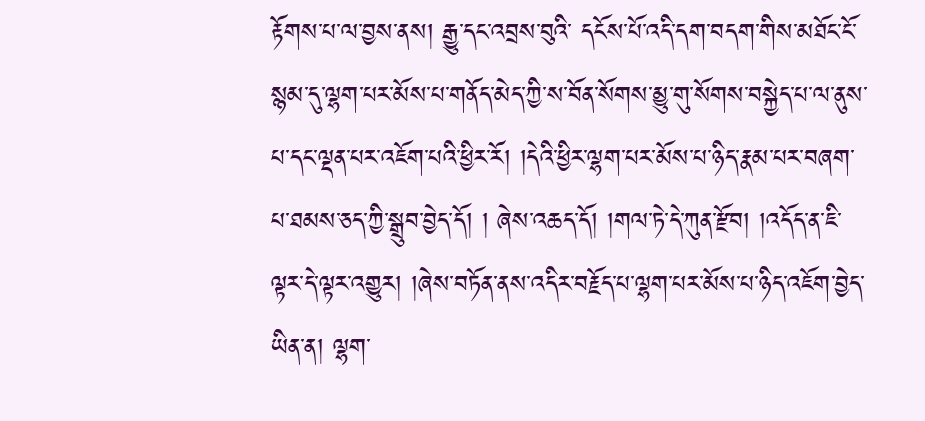རྟོགས་པ་ལ་བྱས་ནས། རྒྱུ་དང་འབྲས་བུའི་ དངོས་པོ་འདི་དག་བདག་གིས་མཐོང་ངོ་སྙམ་དུ་ལྷག་པར་མོས་པ་གནོད་མེད་ཀྱི་ས་བོན་སོགས་མྱུ་གུ་སོགས་བསྐྱེད་པ་ལ་ནུས་པ་དང་ལྡན་པར་འཇོག་པའི་ཕྱིར་རོ། །དེའི་ཕྱིར་ལྷག་པར་མོས་པ་ཉིད་རྣམ་པར་བཞག་པ་ཐམས་ཅད་ཀྱི་སྒྲུབ་བྱེད་དོ། ། ཞེས་འཆད་དོ། །གལ་ཏེ་དེ་ཀུན་རྫོབ། །འདོད་ན་ཇི་ལྟར་དེ་ལྟར་འགྱུར། །ཞེས་བཏོན་ནས་འདིར་བརྗོད་པ་ལྷག་པར་མོས་པ་ཉིད་འཇོག་བྱེད་ཡིན་ན། ལྷག་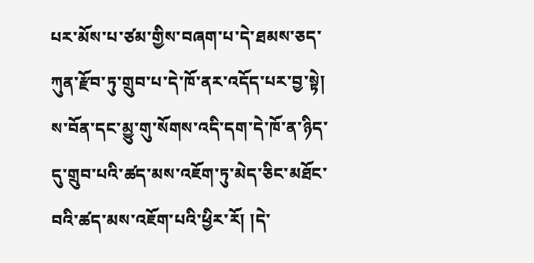པར་མོས་པ་ཙམ་གྱིས་བཞག་པ་དེ་ཐམས་ཅད་ཀུན་རྫོབ་ཏུ་གྲུབ་པ་དེ་ཁོ་ནར་འདོད་པར་བྱ་སྟེ། ས་བོན་དང་མྱུ་གུ་སོགས་འདི་དག་དེ་ཁོ་ན་ཉིད་དུ་གྲུབ་པའི་ཚད་མས་འཇོག་ཏུ་མེད་ཅིང་མཐོང་བའི་ཚད་མས་འཇོག་པའི་ཕྱིར་རོ། །དེ་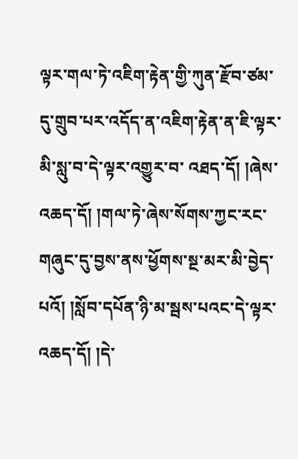ལྟར་གལ་ཏེ་འཇིག་རྟེན་གྱི་ཀུན་རྫོབ་ཙམ་དུ་གྲུབ་པར་འདོད་ན་འཇིག་རྟེན་ན་ཇི་ལྟར་མི་སླུ་བ་དེ་ལྟར་འགྱུར་བ་ འཐད་དོ། །ཞེས་འཆད་དོ། །གལ་ཏེ་ཞེས་སོགས་ཀྱང་རང་གཞུང་དུ་བྱས་ནས་ཕྱོགས་སྔ་མར་མི་བྱེད་པའོ། །སློབ་དཔོན་ཉི་མ་སྦས་པའང་དེ་ལྟར་འཆད་དོ། །དེ་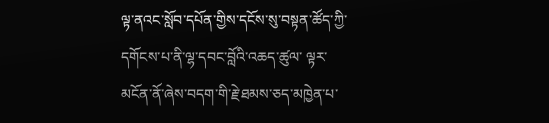ལྟ་ནའང་སློབ་དཔོན་གྱིས་དངོས་སུ་བསྟན་ཚོད་ཀྱི་དགོངས་པ་ནི་ལྷ་དབང་བློའི་འཆད་ཚུལ་ ལྟར་མངོན་ནོ་ཞེས་བདག་གི་རྗེ་ཐམས་ཅད་མཁྱེན་པ་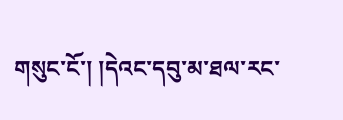གསུང་ངོ་། །དེའང་དབུ་མ་ཐལ་རང་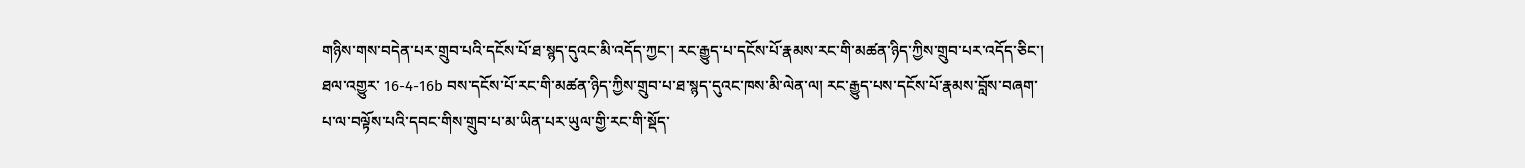གཉིས་གས་བདེན་པར་གྲུབ་པའི་དངོས་པོ་ཐ་སྙད་དུའང་མི་འདོད་ཀྱང་། རང་རྒྱུད་པ་དངོས་པོ་རྣམས་རང་གི་མཚན་ཉིད་ཀྱིས་གྲུབ་པར་འདོད་ཅིང་། ཐལ་འགྱུར་ 16-4-16b བས་དངོས་པོ་རང་གི་མཚན་ཉིད་ཀྱིས་གྲུབ་པ་ཐ་སྙད་དུའང་ཁས་མི་ལེན་ལ། རང་རྒྱུད་པས་དངོས་པོ་རྣམས་བློས་བཞག་པ་ལ་བལྟོས་པའི་དབང་གིས་གྲུབ་པ་མ་ཡིན་པར་ཡུལ་གྱི་རང་གི་སྡོད་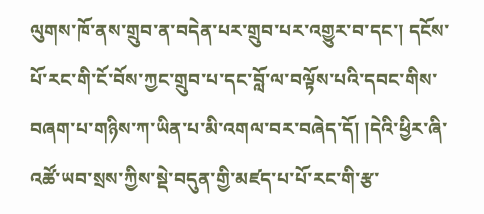ལུགས་ཁོ་ནས་གྲུབ་ན་བདེན་པར་གྲུབ་པར་འགྱུར་བ་དང་། དངོས་པོ་རང་གི་ངོ་བོས་ཀྱང་གྲུབ་པ་དང་བློ་ལ་བལྟོས་པའི་དབང་གིས་བཞག་པ་གཉིས་ཀ་ཡིན་པ་མི་འགལ་བར་བཞེད་དོ། །དེའི་ཕྱིར་ཞི་འཚོ་ཡབ་སྲས་ཀྱིས་སྡེ་བདུན་གྱི་མཛད་པ་པོ་རང་གི་རྩ་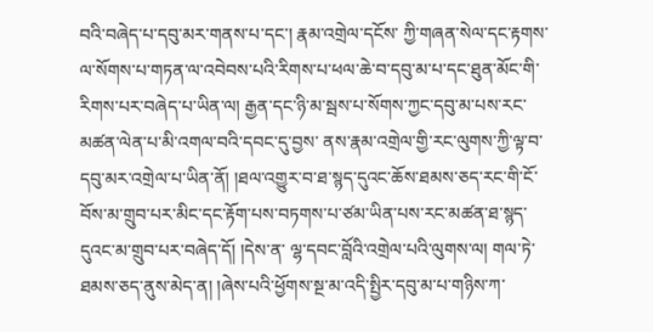བའི་བཞེད་པ་དབུ་མར་གནས་པ་དང་། རྣམ་འགྲེལ་དངོས་ ཀྱི་གཞན་སེལ་དང་རྟགས་ལ་སོགས་པ་གཏན་ལ་འབེབས་པའི་རིགས་པ་ཕལ་ཆེ་བ་དབུ་མ་པ་དང་ཐུན་མོང་གི་རིགས་པར་བཞེད་པ་ཡིན་ལ། རྒྱན་དང་ཉི་མ་སྦས་པ་སོགས་ཀྱང་དབུ་མ་པས་རང་མཚན་ལེན་པ་མི་འགལ་བའི་དབང་དུ་བྱས་ ནས་རྣམ་འགྲེལ་གྱི་རང་ལུགས་ཀྱི་ལྟ་བ་དབུ་མར་འགྲེལ་པ་ཡིན་ནོ། །ཐལ་འགྱུར་བ་ཐ་སྙད་དུའང་ཆོས་ཐམས་ཅད་རང་གི་ངོ་བོས་མ་གྲུབ་པར་མིང་དང་རྟོག་པས་བཏགས་པ་ཙམ་ཡིན་པས་རང་མཚན་ཐ་སྙད་དུའང་མ་གྲུབ་པར་བཞེད་དོ། །དེས་ན་ ལྷ་དབང་བློའི་འགྲེལ་པའི་ལུགས་ལ། གལ་ཏེ་ཐམས་ཅད་ནུས་མེད་ན། །ཞེས་པའི་ཕྱོགས་སྔ་མ་འདི་སྤྱིར་དབུ་མ་པ་གཉིས་ཀ་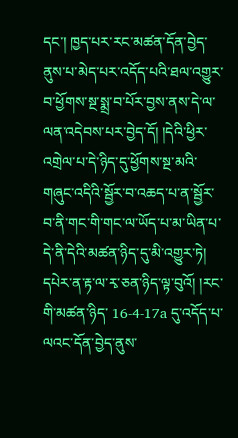དང་། ཁྱད་པར་རང་མཚན་དོན་བྱེད་ནུས་པ་མེད་པར་འདོད་པའི་ཐལ་འགྱུར་བ་ཕྱོགས་སྔ་སྨྲ་བ་པོར་བྱས་ནས་དེ་ལ་ ལན་འདེབས་པར་བྱེད་དོ། །དེའི་ཕྱིར་འགྲེལ་པ་དེ་ཉིད་དུ་ཕྱོགས་སྔ་མའི་གཞུང་འདིའི་སྦྱོར་བ་འཆད་པ་ན་སྦྱོར་བ་ནི་གང་གི་གང་ལ་ཡོད་པ་མ་ཡིན་པ་དེ་ནི་དེའི་མཚན་ཉིད་དུ་མི་འགྱུར་ཏེ། དཔེར་ན་རྟ་ལ་རྭ་ཅན་ཉིད་ལྟ་བུའོ། །རང་གི་མཚན་ཉིད་ 16-4-17a དུ་འདོད་པ་ལའང་དོན་བྱེད་ནུས་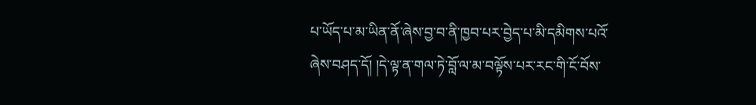པ་ཡོད་པ་མ་ཡིན་ནོ་ཞེས་བྱ་བ་ནི་ཁྱབ་པར་བྱེད་པ་མི་དམིགས་པའོ་ཞེས་བཤད་དོ། །དེ་ལྟ་ན་གལ་ཏེ་བློ་ལ་མ་བལྟོས་པར་རང་གི་ངོ་བོས་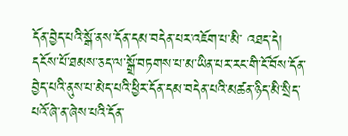དོན་བྱེད་པའི་སྒོ་ནས་དོན་དམ་བདེན་པར་འཇོག་པ་མི་ འཐད་དེ། དངོས་པོ་ཐམས་ཅད་ལ་སྒྲོ་བཏགས་པ་མ་ཡིན་པར་རང་གི་ངོ་བོས་དོན་བྱེད་པའི་ནུས་པ་མེད་པའི་ཕྱིར་དོན་དམ་བདེན་པའི་མཚན་ཉིད་མི་སྲིད་པའོ་ཞེ་ན་ཞེས་པའི་དོན་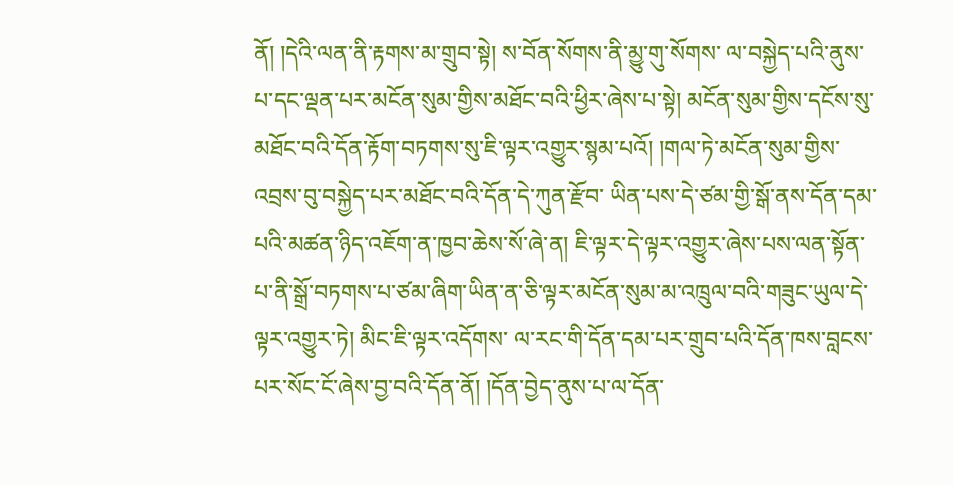ནོ། །དེའི་ལན་ནི་རྟགས་མ་གྲུབ་སྟེ། ས་བོན་སོགས་ནི་མྱུ་གུ་སོགས་ ལ་བསྐྱེད་པའི་ནུས་པ་དང་ལྡན་པར་མངོན་སུམ་གྱིས་མཐོང་བའི་ཕྱིར་ཞེས་པ་སྟེ། མངོན་སུམ་གྱིས་དངོས་སུ་མཐོང་བའི་དོན་རྟོག་བཏགས་སུ་ཇི་ལྟར་འགྱུར་སྙམ་པའོ། །གལ་ཏེ་མངོན་སུམ་གྱིས་འབྲས་བུ་བསྐྱེད་པར་མཐོང་བའི་དོན་དེ་ཀུན་རྫོབ་ ཡིན་པས་དེ་ཙམ་གྱི་སྒོ་ནས་དོན་དམ་པའི་མཚན་ཉིད་འཇོག་ན་ཁྱབ་ཆེས་སོ་ཞེ་ན། ཇི་ལྟར་དེ་ལྟར་འགྱུར་ཞེས་པས་ལན་སྟོན་པ་ནི་སྒྲོ་བཏགས་པ་ཙམ་ཞིག་ཡིན་ན་ཅི་ལྟར་མངོན་སུམ་མ་འཁྲུལ་བའི་གཟུང་ཡུལ་དེ་ལྟར་འགྱུར་ཏེ། མིང་ཇི་ལྟར་འདོགས་ ལ་རང་གི་དོན་དམ་པར་གྲུབ་པའི་དོན་ཁས་བླངས་པར་སོང་ངོ་ཞེས་བྱ་བའི་དོན་ནོ། །དོན་བྱེད་ནུས་པ་ལ་དོན་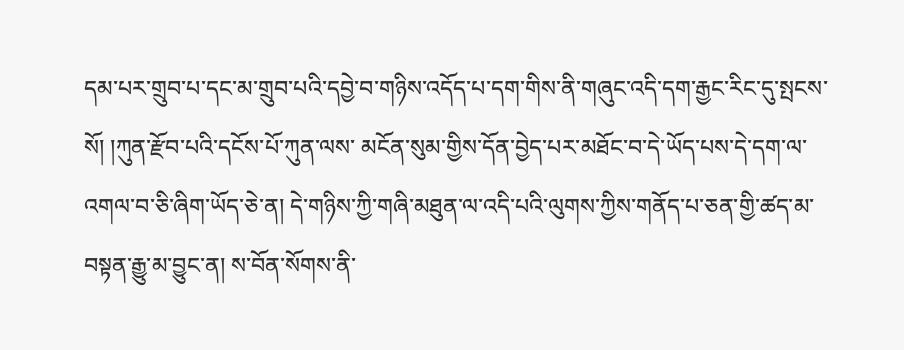དམ་པར་གྲུབ་པ་དང་མ་གྲུབ་པའི་དབྱེ་བ་གཉིས་འདོད་པ་དག་གིས་ནི་གཞུང་འདི་དག་རྒྱང་རིང་དུ་སྤངས་སོ། །ཀུན་རྫོབ་པའི་དངོས་པོ་ཀུན་ལས་ མངོན་སུམ་གྱིས་དོན་བྱེད་པར་མཐོང་བ་དེ་ཡོད་པས་དེ་དག་ལ་འགལ་བ་ཅི་ཞིག་ཡོད་ཅེ་ན། དེ་གཉིས་ཀྱི་གཞི་མཐུན་ལ་འདི་པའི་ལུགས་ཀྱིས་གནོད་པ་ཅན་གྱི་ཚད་མ་བསྟན་རྒྱུ་མ་བྱུང་ན། ས་བོན་སོགས་ནི་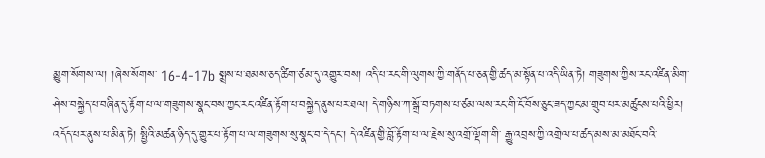མྱུག་སོགས་ལ། །ཞེས་སོགས་ 16-4-17b སྨྲས་པ་ཐམས་ཅད་ཚིག་ཙམ་དུ་འགྱུར་བས། འདི་པ་རང་གི་ལུགས་ཀྱི་གནོད་པ་ཅན་གྱི་ཚད་མ་སྟོན་པ་འདི་ཡིན་ཏེ། གཟུགས་ཀྱིས་རང་འཛིན་མིག་ཤེས་བསྐྱེད་པ་བཞིན་དུ་རྟོག་པ་ལ་གཟུགས་སྣང་བས་ཀྱང་རང་འཛིན་རྟོག་པ་བསྐྱེད་ནུས་པར་ཐལ། དེ་གཉིས་ཀ་སྒྲོ་བཏགས་པ་ཙམ་ལས་རང་གི་ངོ་བོས་ཅུང་ཟད་ཀྱང་མ་གྲུབ་པར་མཚུངས་པའི་ཕྱིར། འདོད་པར་ནུས་པ་མིན་ཏེ། སྤྱིའི་མཚན་ཉིད་དུ་གྱུར་པ་རྟོག་པ་ལ་གཟུགས་སུ་སྣང་བ་དེ་དང་། དེ་འཛིན་གྱི་བློ་རྟོག་པ་ལ་རྗེས་སུ་འགྲོ་ལྡོག་གི་ རྒྱུ་འབྲས་ཀྱི་འགྲེལ་པ་ཚད་མས་མ་མཐོང་བའི་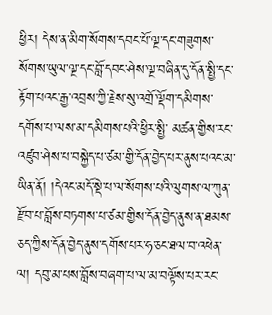ཕྱིར། དེས་ན་མིག་སོགས་དབང་པོ་ལྔ་དང་གཟུགས་སོགས་ཡུལ་ལྔ་དང་བློ་དབང་ཤེས་ལྔ་བཞིན་དུ་དོན་སྤྱི་དང་རྟོག་པའང་རྒྱ་འབྲས་ཀྱི་རྗེས་སུ་འགྲོ་ལྡོག་དམིགས་དགོས་པ་ལས་མ་དམིགས་པའི་ཕྱིར་སྤྱི་ མཚན་གྱིས་རང་འཛུབ་ཤེས་པ་བསྐྱེད་པ་ཙམ་གྱི་དོན་བྱེད་པར་ནུས་པའང་མ་ཡིན་ནོ། །དེའང་མདོ་སྡེ་པ་ལ་སོགས་པའི་ལུགས་ལ་ཀུན་རྫོབ་པ་བློས་བཏགས་པ་ཙམ་གྱིས་དོན་བྱེད་ནུས་ན་ཐམས་ཅད་ཀྱིས་དོན་བྱེད་ནུས་དགོས་པར་ཧ་ཅང་ཐལ་བ་འཕེན་ ལ། དབུ་མ་པས་བློས་བཞག་པ་ལ་མ་བལྟོས་པར་རང་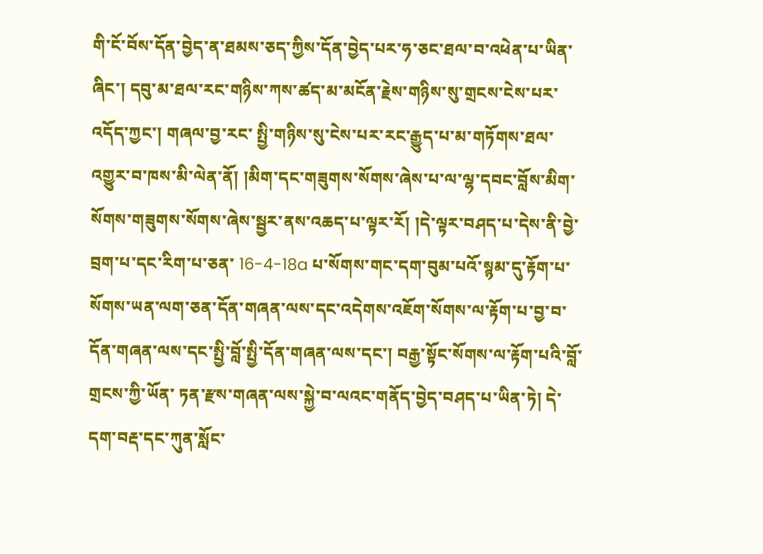གི་ངོ་བོས་དོན་བྱེད་ན་ཐམས་ཅད་ཀྱིས་དོན་བྱེད་པར་ཧ་ཅང་ཐལ་བ་འཕེན་པ་ཡིན་ཞིང་། དབུ་མ་ཐལ་རང་གཉིས་ཀས་ཚད་མ་མངོན་རྗེས་གཉིས་སུ་གྲངས་ངེས་པར་འདོད་ཀྱང་། གཞལ་བྱ་རང་ སྤྱི་གཉིས་སུ་ངེས་པར་རང་རྒྱུད་པ་མ་གཏོགས་ཐལ་འགྱུར་བ་ཁས་མི་ལེན་ནོ། །མིག་དང་གཟུགས་སོགས་ཞེས་པ་ལ་ལྷ་དབང་བློས་མིག་སོགས་གཟུགས་སོགས་ཞེས་སྦྱར་ནས་འཆད་པ་ལྟར་རོ། །དེ་ལྟར་བཤད་པ་དེས་ནི་བྱེ་བྲག་པ་དང་རིག་པ་ཅན་ 16-4-18a པ་སོགས་གང་དག་བུམ་པའོ་སྙམ་དུ་རྟོག་པ་སོགས་ཡན་ལག་ཅན་དོན་གཞན་ལས་དང་འདེགས་འཇོག་སོགས་ལ་རྟོག་པ་བྱ་བ་དོན་གཞན་ལས་དང་སྤྱི་བློ་སྤྱི་དོན་གཞན་ལས་དང་། བརྒྱ་སྟོང་སོགས་ལ་རྟོག་པའི་བློ་གྲངས་ཀྱི་ཡོན་ ཏན་རྫས་གཞན་ལས་སྐྱེ་བ་ལའང་གནོད་བྱེད་བཤད་པ་ཡིན་ཏེ། དེ་དག་བརྡ་དང་ཀུན་སློང་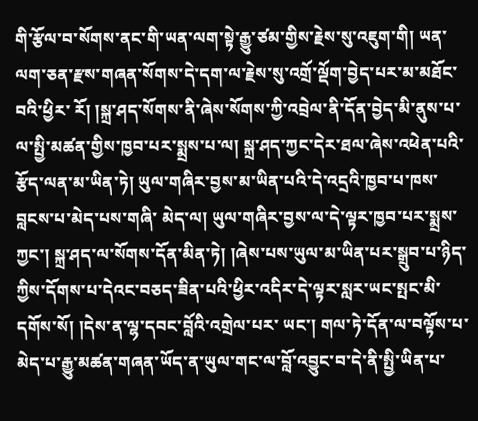གི་རྩོལ་བ་སོགས་ནང་གི་ཡན་ལག་སྟེ་རྒྱུ་ཙམ་གྱིས་རྗེས་སུ་འཇུག་གི། ཡན་ལག་ཅན་རྫས་གཞན་སོགས་དེ་དག་ལ་རྗེས་སུ་འགྲོ་ལྡོག་བྱེད་པར་མ་མཐོང་བའི་ཕྱིར་ རོ། །སྐྲ་ཤད་སོགས་ནི་ཞེས་སོགས་ཀྱི་འབྲེལ་ནི་དོན་བྱེད་མི་ནུས་པ་ལ་སྤྱི་མཚན་གྱིས་ཁྱབ་པར་སྨྲས་པ་ལ། སྐྲ་ཤད་ཀྱང་དེར་ཐལ་ཞེས་འཕེན་པའི་རྩོད་ལན་མ་ཡིན་ཏེ། ཡུལ་གཞིར་བྱས་མ་ཡིན་པའི་དེ་འདྲའི་ཁྱབ་པ་ཁས་བླངས་པ་མེད་པས་གཞི་ མེད་ལ། ཡུལ་གཞིར་བྱས་ལ་དེ་ལྟར་ཁྱབ་པར་སྨྲས་ཀྱང་། སྐྲ་ཤད་ལ་སོགས་དོན་མིན་ཏེ། །ཞེས་པས་ཡུལ་མ་ཡིན་པར་སྒྲུབ་པ་ཉིད་ཀྱིས་དོགས་པ་དེའང་བཅད་ཟིན་པའི་ཕྱིར་འདིར་དེ་ལྟར་སླར་ཡང་སྤང་མི་དགོས་སོ། །དེས་ན་ལྷ་དབང་བློའི་འགྲེལ་པར་ ཡང་། གལ་ཏེ་དོན་ལ་བལྟོས་པ་མེད་པ་རྒྱུ་མཚན་གཞན་ཡོད་ན་ཡུལ་གང་ལ་བློ་འབྱུང་བ་དེ་ནི་སྤྱི་ཡིན་པ་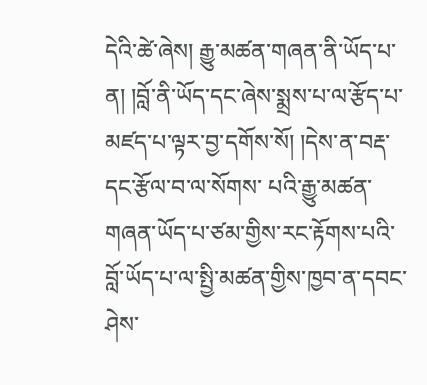དེའི་ཚེ་ཞེས། རྒྱུ་མཚན་གཞན་ནི་ཡོད་པ་ན། །བློ་ནི་ཡོད་དང་ཞེས་སྨྲས་པ་ལ་རྩོད་པ་མཛད་པ་ལྟར་བྱ་དགོས་སོ། །དེས་ན་བརྡ་དང་རྩོལ་བ་ལ་སོགས་ པའི་རྒྱུ་མཚན་གཞན་ཡོད་པ་ཙམ་གྱིས་རང་རྟོགས་པའི་བློ་ཡོད་པ་ལ་སྤྱི་མཚན་གྱིས་ཁྱབ་ན་དབང་ཤེས་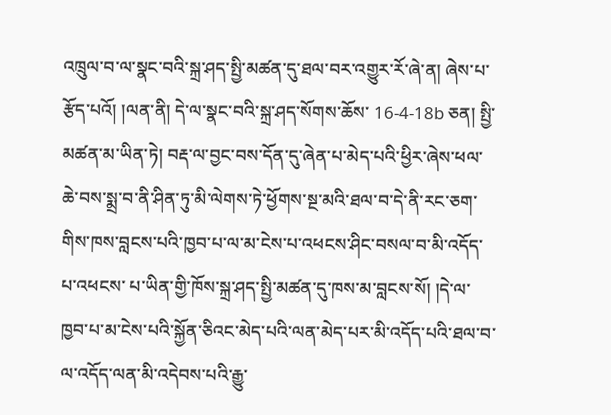འཁྲུལ་བ་ལ་སྣང་བའི་སྐྲ་ཤད་སྤྱི་མཚན་དུ་ཐལ་བར་འགྱུར་རོ་ཞེ་ན། ཞེས་པ་རྩོད་པའོ། །ལན་ནི། དེ་ལ་སྣང་བའི་སྐྲ་ཤད་སོགས་ཆོས་ 16-4-18b ཅན། སྤྱི་མཚན་མ་ཡིན་ཏེ། བརྡ་ལ་བྱང་བས་དོན་དུ་ཞེན་པ་མེད་པའི་ཕྱིར་ཞེས་ཕལ་ཆེ་བས་སྨྲ་བ་ནི་ཤིན་ཏུ་མི་ལེགས་ཏེ་ཕྱོགས་སྔ་མའི་ཐལ་བ་དེ་ནི་རང་ཅག་གིས་ཁས་བླངས་པའི་ཁྱབ་པ་ལ་མ་ངེས་པ་འཕངས་ཤིང་བསལ་བ་མི་འདོད་པ་འཕངས་ པ་ཡིན་གྱི་ཁོས་སྐྲ་ཤད་སྤྱི་མཚན་དུ་ཁས་མ་བླངས་སོ། །དེ་ལ་ཁྱབ་པ་མ་ངེས་པའི་སྐྱོན་ཅིའང་མེད་པའི་ལན་མེད་པར་མི་འདོད་པའི་ཐལ་བ་ལ་འདོད་ལན་མི་འདེབས་པའི་རྒྱུ་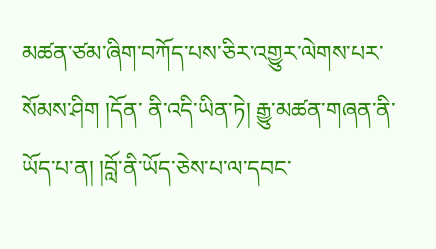མཚན་ཙམ་ཞིག་བཀོད་པས་ཅིར་འགྱུར་ལེགས་པར་སོམས་ཤིག །དོན་ ནི་འདི་ཡིན་ཏེ། རྒྱུ་མཚན་གཞན་ནི་ཡོད་པ་ན། །བློ་ནི་ཡོད་ཅེས་པ་ལ་དབང་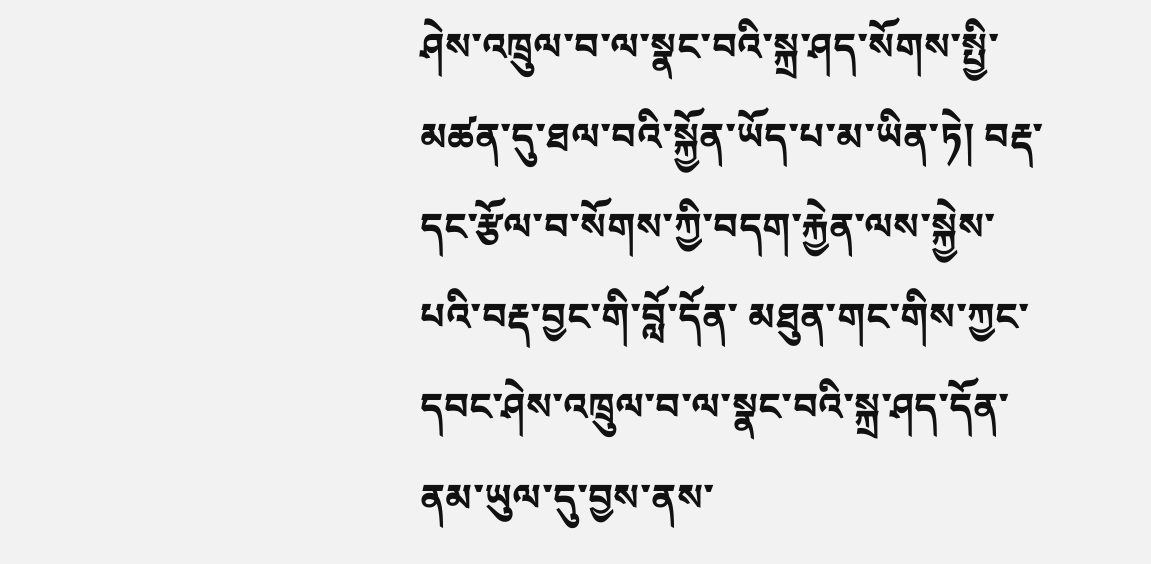ཤེས་འཁྲུལ་བ་ལ་སྣང་བའི་སྐྲ་ཤད་སོགས་སྤྱི་མཚན་དུ་ཐལ་བའི་སྐྱོན་ཡོད་པ་མ་ཡིན་ཏེ། བརྡ་དང་རྩོལ་བ་སོགས་ཀྱི་བདག་རྐྱེན་ལས་སྐྱེས་པའི་བརྡ་བྱང་གི་བློ་དོན་ མཐུན་གང་གིས་ཀྱང་དབང་ཤེས་འཁྲུལ་བ་ལ་སྣང་བའི་སྐྲ་ཤད་དོན་ནམ་ཡུལ་དུ་བྱས་ནས་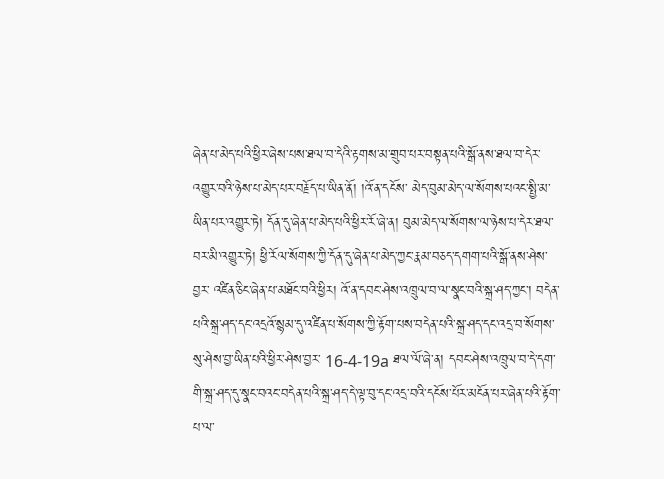ཞེན་པ་མེད་པའི་ཕྱིར་ཞེས་པས་ཐལ་བ་དེའི་རྟགས་མ་གྲུབ་པར་བསྟན་པའི་སྒོ་ནས་ཐལ་བ་དེར་འགྱུར་བའི་ཉེས་པ་མེད་པར་བརྗོད་པ་ཡིན་ནོ། །འོ་ན་དངོས་ མེད་བུམ་མེད་ལ་སོགས་པའང་སྤྱི་མ་ཡིན་པར་འགྱུར་ཏེ། དོན་དུ་ཞེན་པ་མེད་པའི་ཕྱིར་རོ་ཞེ་ན། བུམ་མེད་ལ་སོགས་ལ་ཉེས་པ་དེར་ཐལ་བར་མི་འགྱུར་ཏེ། ཕྱི་རོལ་སོགས་ཀྱི་དོན་དུ་ཞེན་པ་མེད་ཀྱང་རྣམ་བཅད་དགག་པའི་སྒོ་ནས་ཤེས་བྱར་ འཛིན་ཅིང་ཞེན་པ་མཐོང་བའི་ཕྱིར། འོ་ན་དབང་ཤེས་འཁྲུལ་བ་ལ་སྣང་བའི་སྐྲ་ཤད་ཀྱང་། བདེན་པའི་སྐྲ་ཤད་དང་འདྲའོ་སྙམ་དུ་འཛིན་པ་སོགས་ཀྱི་རྟོག་པས་བདེན་པའི་སྐྲ་ཤད་དང་འདྲ་བ་སོགས་སུ་ཤེས་བྱ་ཡིན་པའི་ཕྱིར་ཤེས་བྱར་ 16-4-19a ཐལ་ལོ་ཞེ་ན། དབང་ཤེས་འཁྲུལ་བ་དེ་དག་གི་སྐྲ་ཤད་དུ་སྣང་བའང་བདེན་པའི་སྐྲ་ཤད་དེ་ལྟ་བུ་དང་འདྲ་བའི་དངོས་པོར་མངོན་པར་ཞེན་པའི་རྟོག་པ་ལ་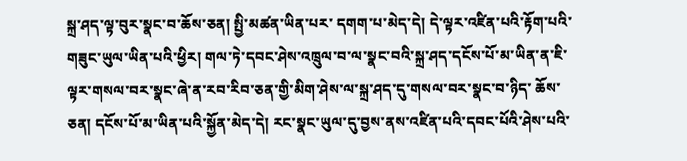སྐྲ་ཤད་ལྟ་བུར་སྣང་བ་ཆོས་ཅན། སྤྱི་མཚན་ཡིན་པར་ དགག་པ་མེད་དེ། དེ་ལྟར་འཛིན་པའི་རྟོག་པའི་གཟུང་ཡུལ་ཡིན་པའི་ཕྱིར། གལ་ཏེ་དབང་ཤེས་འཁྲུལ་བ་ལ་སྣང་བའི་སྐྲ་ཤད་དངོས་པོ་མ་ཡིན་ན་ཇི་ལྟར་གསལ་བར་སྣང་ཞེ་ན་རབ་རིབ་ཅན་གྱི་མིག་ཤེས་ལ་སྐྲ་ཤད་དུ་གསལ་བར་སྣང་བ་ཉིད་ ཆོས་ཅན། དངོས་པོ་མ་ཡིན་པའི་སྐྱོན་མེད་དེ། རང་སྣང་ཡུལ་དུ་བྱས་ནས་འཛིན་པའི་དབང་པོའི་ཤེས་པའི་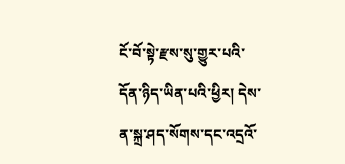ངོ་བོ་སྟེ་རྫས་སུ་གྱུར་པའི་དོན་ཉིད་ཡིན་པའི་ཕྱིར། དེས་ན་སྐྲ་ཤད་སོགས་དང་འདྲའོ་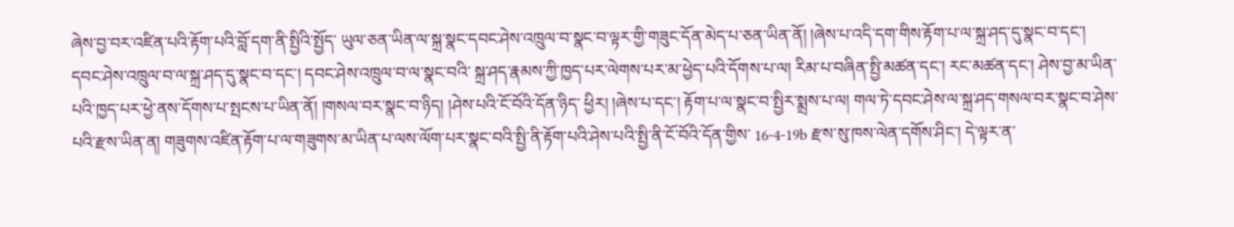ཞེས་བྱ་བར་འཛིན་པའི་རྟོག་པའི་བློ་དག་ནི་སྤྱིའི་སྤྱོད་ ཡུལ་ཅན་ཡིན་ལ་སྐྲ་སྣང་དབང་ཤེས་འཁྲུལ་བ་སྣང་བ་ལྟར་གྱི་གཟུང་དོན་མེད་པ་ཅན་ཡིན་ནོ། །ཞེས་པ་འདི་དག་གིས་རྟོག་པ་ལ་སྐྲ་ཤད་དུ་སྣང་བ་དང་། དབང་ཤེས་འཁྲུལ་བ་ལ་སྐྲ་ཤད་དུ་སྣང་བ་དང་། དབང་ཤེས་འཁྲུལ་བ་ལ་སྣང་བའི་ སྐྲ་ཤད་རྣམས་ཀྱི་ཁྱད་པར་ལེགས་པར་མ་ཕྱེད་པའི་དོགས་པ་ལ། རིམ་པ་བཞིན་སྤྱི་མཚན་དང་། རང་མཚན་དང་། ཤེས་བྱ་མ་ཡིན་པའི་ཁྱད་པར་ཕྱེ་ནས་དོགས་པ་སྤངས་པ་ཡིན་ནོ། །གསལ་བར་སྣང་བ་ཉིད། །ཤེས་པའི་ངོ་བོའི་དོན་ཉིད་ ཕྱིར། །ཞེས་པ་དང་། རྟོག་པ་ལ་སྣང་བ་སྤྱིར་སྨྲས་པ་ལ། གལ་ཏེ་དབང་ཤེས་ལ་སྐྲ་ཤད་གསལ་བར་སྣང་བ་ཤེས་པའི་རྫས་ཡིན་ན། གཟུགས་འཛིན་རྟོག་པ་ལ་གཟུགས་མ་ཡིན་པ་ལས་ལོག་པར་སྣང་བའི་སྤྱི་ནི་རྟོག་པའི་ཤེས་པའི་སྤྱི་ནི་ངོ་བོའི་དོན་གྱིས་ 16-4-19b རྫས་སུ་ཁས་ལེན་དགོས་ཤིང་། དེ་ལྟར་ན་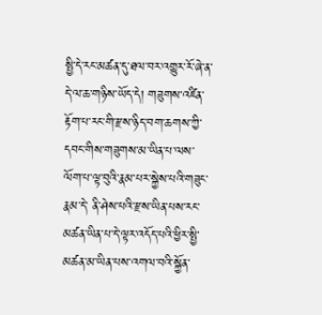སྤྱི་དེ་རང་མཚན་དུ་ཐལ་བར་འགྱུར་རོ་ཞེ་ན་དེ་ལ་ཆ་གཉིས་ཡོད་དེ། གཟུགས་འཛིན་རྟོག་པ་རང་གི་རྫས་ཉིད་བག་ཆགས་ཀྱི་དབང་གིས་གཟུགས་མ་ཡིན་པ་ལས་ལོག་པ་ལྟ་བུའི་རྣམ་པར་སྐྱེས་པའི་གཟུང་རྣམ་དེ་ ནི་ཤེས་པའི་རྫས་ཡིན་པས་རང་མཚན་ཡིན་པ་དེ་ལྟར་འདོད་པའི་ཕྱིར་སྤྱི་མཚན་མ་ཡིན་པས་འགལ་བའི་སྐྱོན་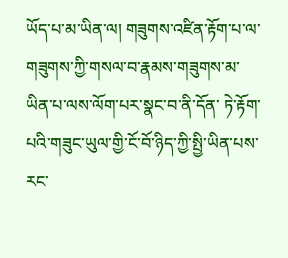ཡོད་པ་མ་ཡིན་ལ། གཟུགས་འཛིན་རྟོག་པ་ལ་གཟུགས་ཀྱི་གསལ་བ་རྣམས་གཟུགས་མ་ཡིན་པ་ལས་ལོག་པར་སྣང་བ་ནི་དོན་ ཏེ་རྟོག་པའི་གཟུང་ཡུལ་གྱི་ངོ་བོ་ཉིད་ཀྱི་སྤྱི་ཡིན་པས་རང་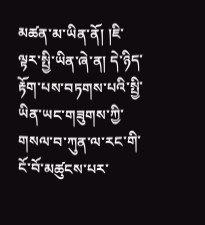མཚན་མ་ཡིན་ནོ། །ཇི་ལྟར་སྤྱི་ཡིན་ཞེ་ན། དེ་ཉིད་རྟོག་པས་བཏགས་པའི་སྤྱི་ཡིན་ཡང་གཟུགས་ཀྱི་གསལ་བ་ཀུན་ལ་རང་གི་ངོ་བོ་མཚུངས་པར་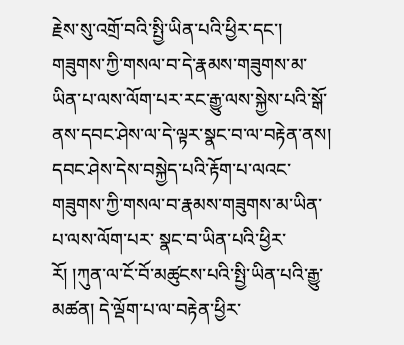རྗེས་སུ་འགྲོ་བའི་སྤྱི་ཡིན་པའི་ཕྱིར་དང་། གཟུགས་ཀྱི་གསལ་བ་དེ་རྣམས་གཟུགས་མ་ཡིན་པ་ལས་ལོག་པར་རང་རྒྱུ་ལས་སྐྱེས་པའི་སྒོ་ནས་དབང་ཤེས་ལ་དེ་ལྟར་སྣང་བ་ལ་བརྟེན་ནས། དབང་ཤེས་དེས་བསྐྱེད་པའི་རྟོག་པ་ལའང་གཟུགས་ཀྱི་གསལ་བ་རྣམས་གཟུགས་མ་ཡིན་པ་ལས་ལོག་པར་ སྣང་བ་ཡིན་པའི་ཕྱིར་རོ། །ཀུན་ལ་ངོ་བོ་མཚུངས་པའི་སྤྱི་ཡིན་པའི་རྒྱུ་མཚན། དེ་ལྡོག་པ་ལ་བརྟེན་ཕྱིར་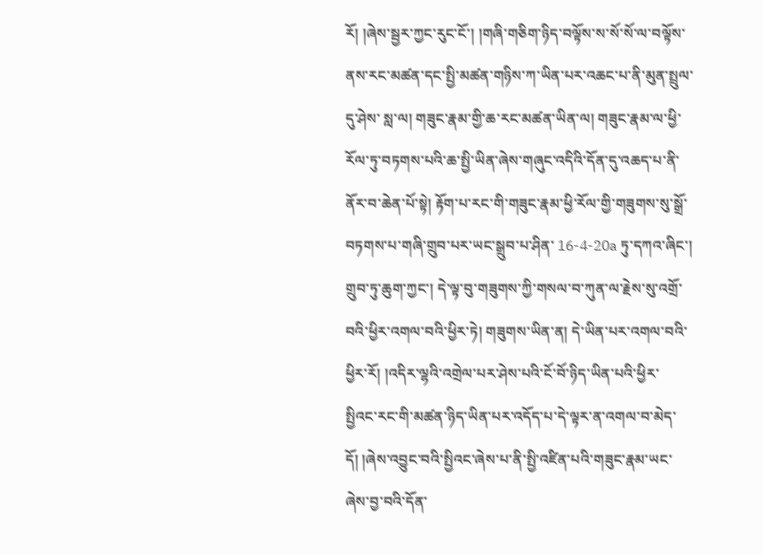རོ། །ཞེས་སྦྱར་ཀྱང་རུང་ངོ་། །གཞི་གཅིག་ཉིད་བལྟོས་ས་སོ་སོ་ལ་བལྟོས་ནས་རང་མཚན་དང་སྤྱི་མཚན་གཉིས་ཀ་ཡིན་པར་འཆང་པ་ནི་མུན་སྤྲུལ་དུ་ཤེས་ སླ་ལ། གཟུང་རྣམ་གྱི་ཆ་རང་མཚན་ཡིན་ལ། གཟུང་རྣམ་ལ་ཕྱི་རོལ་ཏུ་བཏགས་པའི་ཆ་སྤྱི་ཡིན་ཞེས་གཞུང་འདིའི་དོན་དུ་འཆད་པ་ནི་ནོར་བ་ཆེན་པོ་སྟེ། རྟོག་པ་རང་གི་གཟུང་རྣམ་ཕྱི་རོལ་གྱི་གཟུགས་སུ་སྒྲོ་བཏགས་པ་གཞི་གྲུབ་པར་ཡང་སྒྲུབ་པ་ཤིན་ 16-4-20a ཏུ་དཀའ་ཞིང་། གྲུབ་ཏུ་ཆུག་ཀྱང་། དེ་ལྟ་བུ་གཟུགས་ཀྱི་གསལ་བ་ཀུན་ལ་རྗེས་སུ་འགྲོ་བའི་ཕྱིར་འགལ་བའི་ཕྱིར་ཏེ། གཟུགས་ཡིན་ན། དེ་ཡིན་པར་འགལ་བའི་ཕྱིར་རོ། །འདིར་ལྷའི་འགྲེལ་པར་ཤེས་པའི་ངོ་བོ་ཉིད་ཡིན་པའི་ཕྱིར་ སྤྱིའང་རང་གི་མཚན་ཉིད་ཡིན་པར་འདོད་པ་དེ་ལྟར་ན་འགལ་བ་མེད་དོ། །ཞེས་འབྱུང་བའི་སྤྱིའང་ཞེས་པ་ནི་སྤྱི་འཛིན་པའི་གཟུང་རྣམ་ཡང་ཞེས་བྱ་བའི་དོན་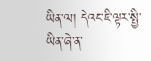ཡིན་ལ། དེའང་ཇི་ལྟར་སྤྱི་ཡིན་ཞེ་ན་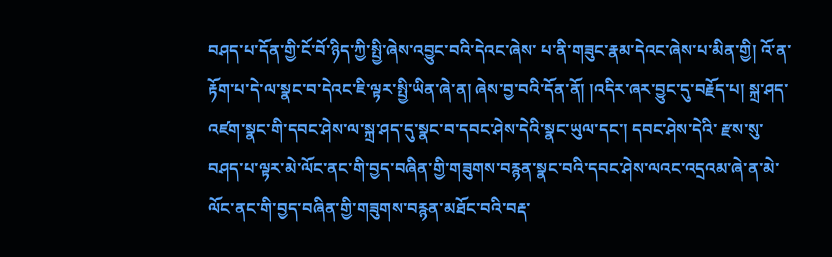བཤད་པ་དོན་གྱི་ངོ་བོ་ཉིད་ཀྱི་སྤྱི་ཞེས་འབྱུང་བའི་དེའང་ཞེས་ པ་ནི་གཟུང་རྣམ་དེའང་ཞེས་པ་མིན་གྱི། འོ་ན་རྟོག་པ་དེ་ལ་སྣང་བ་དེའང་ཇི་ལྟར་སྤྱི་ཡིན་ཞེ་ན། ཞེས་བྱ་བའི་དོན་ནོ། །འདིར་ཞར་བྱུང་དུ་བརྗོད་པ། སྐྲ་ཤད་འཛག་སྣང་གི་དབང་ཤེས་ལ་སྐྲ་ཤད་དུ་སྣང་བ་དབང་ཤེས་དེའི་སྣང་ཡུལ་དང་། དབང་ཤེས་དེའི་ རྫས་སུ་བཤད་པ་ལྟར་མེ་ལོང་ནང་གི་བྱད་བཞིན་གྱི་གཟུགས་བརྙན་སྣང་བའི་དབང་ཤེས་ལའང་འདྲའམ་ཞེ་ན་མེ་ལོང་ནང་གི་བྱད་བཞིན་གྱི་གཟུགས་བརྙན་མཐོང་བའི་བརྡ་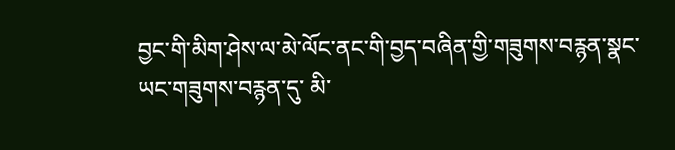བྱང་གི་མིག་ཤེས་ལ་མེ་ལོང་ནང་གི་བྱད་བཞིན་གྱི་གཟུགས་བརྙན་སྣང་ཡང་གཟུགས་བརྙན་དུ་ མི་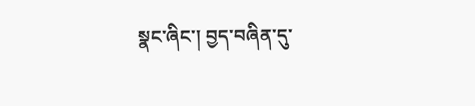སྣང་ཞིང་། བྱད་བཞིན་དུ་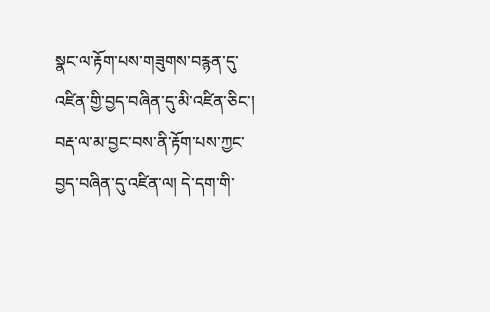སྣང་ལ་རྟོག་པས་གཟུགས་བརྙན་དུ་འཛིན་གྱི་བྱད་བཞིན་དུ་མི་འཛིན་ཅིང་། བརྡ་ལ་མ་བྱང་བས་ནི་རྟོག་པས་ཀྱང་བྱད་བཞིན་དུ་འཛིན་ལ། དེ་དག་གི་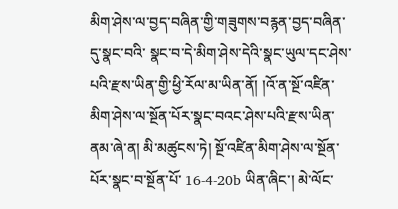མིག་ཤེས་ལ་བྱད་བཞིན་གྱི་གཟུགས་བརྙན་བྱད་བཞིན་དུ་སྣང་བའི་ སྣང་བ་དེ་མིག་ཤེས་དེའི་སྣང་ཡུལ་དང་ཤེས་པའི་རྫས་ཡིན་གྱི་ཕྱི་རོལ་མ་ཡིན་ནོ། །འོ་ན་སྔོ་འཛིན་མིག་ཤེས་ལ་སྔོན་པོར་སྣང་བའང་ཤེས་པའི་རྫས་ཡིན་ནམ་ཞེ་ན། མི་མཚུངས་ཏེ། སྔོ་འཛིན་མིག་ཤེས་ལ་སྔོན་པོར་སྣང་བ་སྔོན་པོ་ 16-4-20b ཡིན་ཞིང་། མེ་ལོང་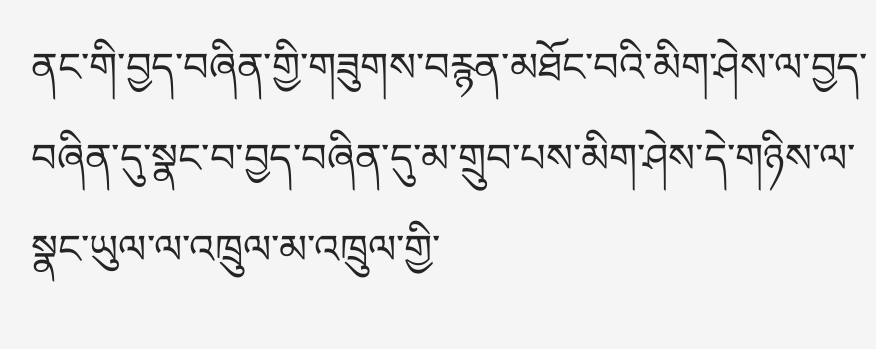ནང་གི་བྱད་བཞིན་གྱི་གཟུགས་བརྙན་མཐོང་བའི་མིག་ཤེས་ལ་བྱད་བཞིན་དུ་སྣང་བ་བྱད་བཞིན་དུ་མ་གྲུབ་པས་མིག་ཤེས་དེ་གཉིས་ལ་སྣང་ཡུལ་ལ་འཁྲུལ་མ་འཁྲུལ་གྱི་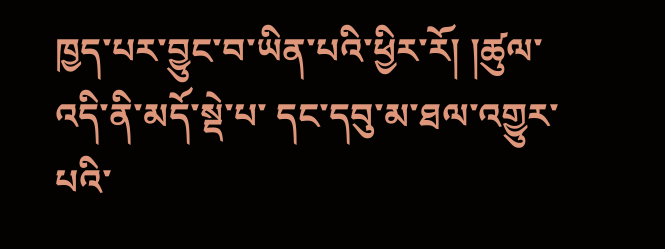ཁྱད་པར་བྱུང་བ་ཡིན་པའི་ཕྱིར་རོ། །ཚུལ་འདི་ནི་མདོ་སྡེ་པ་ དང་དབུ་མ་ཐལ་འགྱུར་པའི་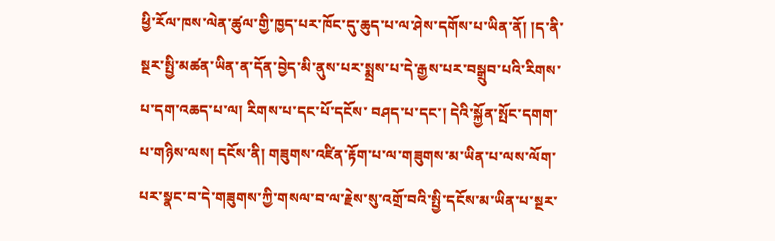ཕྱི་རོལ་ཁས་ལེན་ཚུལ་གྱི་ཁྱད་པར་ཁོང་དུ་ཆུད་པ་ལ་ཤེས་དགོས་པ་ཡིན་ནོ། །ད་ནི་སྔར་སྤྱི་མཚན་ཡིན་ན་དོན་བྱེད་མི་ནུས་པར་སྨྲས་པ་དེ་རྒྱས་པར་བསྒྲུབ་པའི་རིགས་པ་དག་འཆད་པ་ལ། རིགས་པ་དང་པོ་དངོས་ བཤད་པ་དང་། དེའི་སྐྱོན་སྤོང་དགག་པ་གཉིས་ལས། དངོས་ནི། གཟུགས་འཛིན་རྟོག་པ་ལ་གཟུགས་མ་ཡིན་པ་ལས་ལོག་པར་སྣང་བ་དེ་གཟུགས་ཀྱི་གསལ་བ་ལ་རྗེས་སུ་འགྲོ་བའི་སྤྱི་དངོས་མ་ཡིན་པ་སྔར་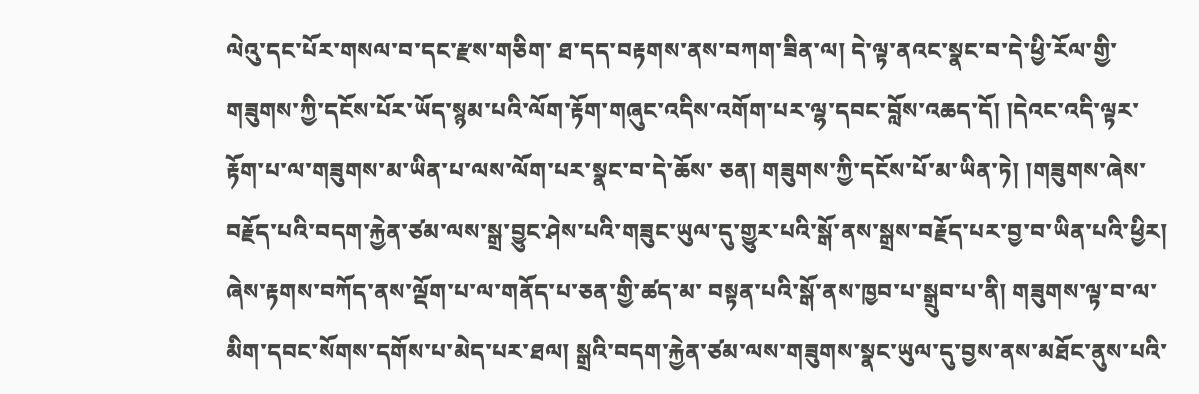ལེའུ་དང་པོར་གསལ་བ་དང་རྫས་གཅིག་ ཐ་དད་བརྟགས་ནས་བཀག་ཟིན་ལ། དེ་ལྟ་ནའང་སྣང་བ་དེ་ཕྱི་རོལ་གྱི་གཟུགས་ཀྱི་དངོས་པོར་ཡོད་སྙམ་པའི་ལོག་རྟོག་གཞུང་འདིས་འགོག་པར་ལྷ་དབང་བློས་འཆད་དོ། །དེའང་འདི་ལྟར་རྟོག་པ་ལ་གཟུགས་མ་ཡིན་པ་ལས་ལོག་པར་སྣང་བ་དེ་ཆོས་ ཅན། གཟུགས་ཀྱི་དངོས་པོ་མ་ཡིན་ཏེ། །གཟུགས་ཞེས་བརྗོད་པའི་བདག་རྐྱེན་ཙམ་ལས་སྒྲ་བྱུང་ཤེས་པའི་གཟུང་ཡུལ་དུ་གྱུར་པའི་སྒོ་ནས་སྒྲས་བརྗོད་པར་བྱ་བ་ཡིན་པའི་ཕྱིར། ཞེས་རྟགས་བཀོད་ནས་ལྡོག་པ་ལ་གནོད་པ་ཅན་གྱི་ཚད་མ་ བསྟན་པའི་སྒོ་ནས་ཁྱབ་པ་སྒྲུབ་པ་ནི། གཟུགས་ལྟ་བ་ལ་མིག་དབང་སོགས་དགོས་པ་མེད་པར་ཐལ། སྒྲའི་བདག་རྐྱེན་ཙམ་ལས་གཟུགས་སྣང་ཡུལ་དུ་བྱས་ནས་མཐོང་ནུས་པའི་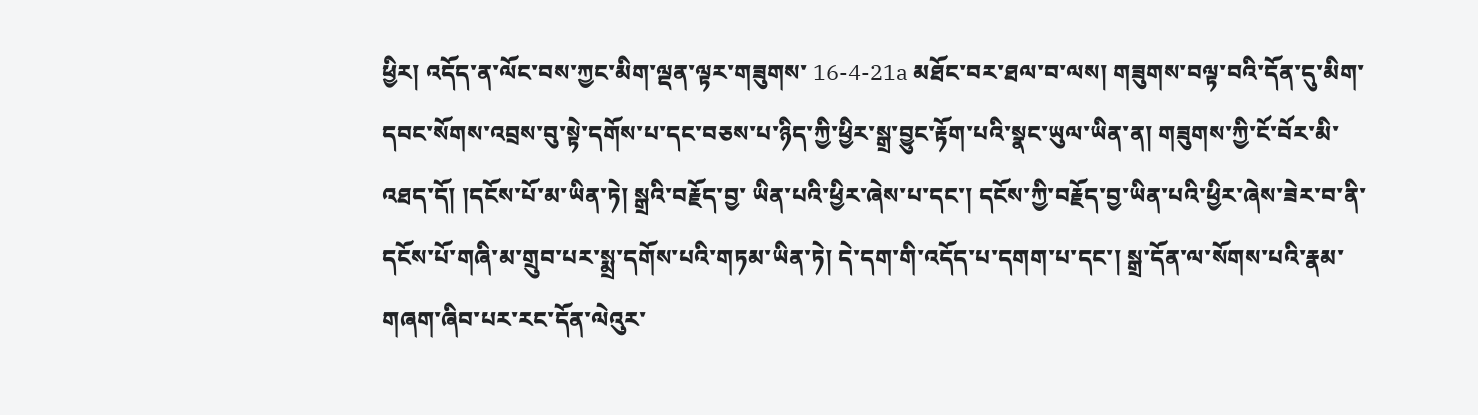ཕྱིར། འདོད་ན་ལོང་བས་ཀྱང་མིག་ལྡན་ལྟར་གཟུགས་ 16-4-21a མཐོང་བར་ཐལ་བ་ལས། གཟུགས་བལྟ་བའི་དོན་དུ་མིག་དབང་སོགས་འབྲས་བུ་སྟེ་དགོས་པ་དང་བཅས་པ་ཉིད་ཀྱི་ཕྱིར་སྒྲ་བྱུང་རྟོག་པའི་སྣང་ཡུལ་ཡིན་ན། གཟུགས་ཀྱི་ངོ་བོར་མི་འཐད་དོ། །དངོས་པོ་མ་ཡིན་ཏེ། སྒྲའི་བརྗོད་བྱ་ ཡིན་པའི་ཕྱིར་ཞེས་པ་དང་། དངོས་ཀྱི་བརྗོད་བྱ་ཡིན་པའི་ཕྱིར་ཞེས་ཟེར་བ་ནི་དངོས་པོ་གཞི་མ་གྲུབ་པར་སྨྲ་དགོས་པའི་གཏམ་ཡིན་ཏེ། དེ་དག་གི་འདོད་པ་དགག་པ་དང་། སྒྲ་དོན་ལ་སོགས་པའི་རྣམ་གཞག་ཞིབ་པར་རང་དོན་ལེའུར་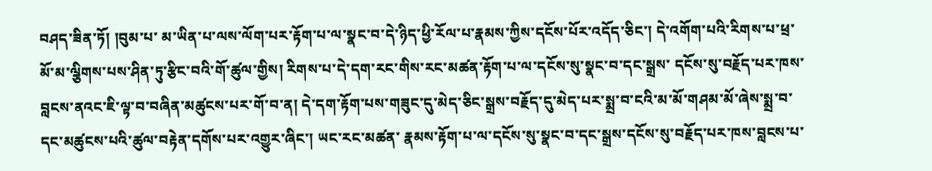བཤད་ཟིན་ཏོ། །བུམ་པ་ མ་ཡིན་པ་ལས་ལོག་པར་རྟོག་པ་ལ་སྣང་བ་དེ་ཉིད་ཕྱི་རོལ་པ་རྣམས་ཀྱིས་དངོས་པོར་འདོད་ཅིང་། དེ་འགོག་པའི་རིགས་པ་ཕྲ་མོ་མ་ལྕིགས་པས་ཤིན་ཏུ་རྩིང་བའི་གོ་ཚུལ་གྱིས། རིགས་པ་དེ་དག་རང་གིས་རང་མཚན་རྟོག་པ་ལ་དངོས་སུ་སྣང་བ་དང་སྒྲས་ དངོས་སུ་བརྗོད་པར་ཁས་བླངས་ནའང་ཇི་ལྟ་བ་བཞིན་མཚུངས་པར་གོ་བ་ན། དེ་དག་རྟོག་པས་གཟུང་དུ་མེད་ཅིང་སྒྲས་བརྗོད་དུ་མེད་པར་སྨྲ་བ་ངའི་མ་མོ་གཤམ་མོ་ཞེས་སྨྲ་བ་དང་མཚུངས་པའི་ཚུལ་བརྟེན་དགོས་པར་འགྱུར་ཞིང་། ཡང་རང་མཚན་ རྣམས་རྟོག་པ་ལ་དངོས་སུ་སྣང་བ་དང་སྒྲས་དངོས་སུ་བརྗོད་པར་ཁས་བླངས་པ་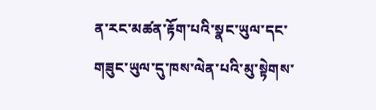ན་རང་མཚན་རྟོག་པའི་སྣང་ཡུལ་དང་གཟུང་ཡུལ་དུ་ཁས་ལེན་པའི་མུ་སྟེགས་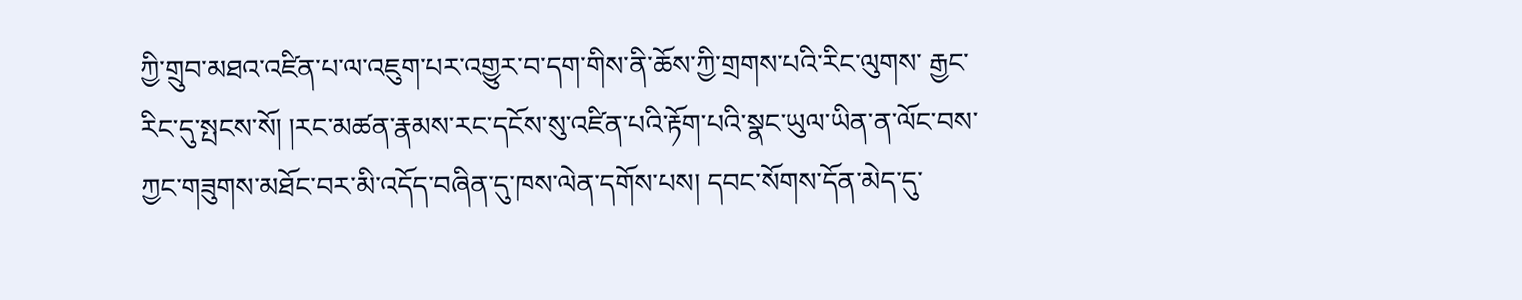ཀྱི་གྲུབ་མཐའ་འཛིན་པ་ལ་འཇུག་པར་འགྱུར་བ་དག་གིས་ནི་ཆོས་ཀྱི་གྲགས་པའི་རིང་ལུགས་ རྒྱང་རིང་དུ་སྤངས་སོ། །རང་མཚན་རྣམས་རང་དངོས་སུ་འཛིན་པའི་རྟོག་པའི་སྣང་ཡུལ་ཡིན་ན་ལོང་བས་ཀྱང་གཟུགས་མཐོང་བར་མི་འདོད་བཞིན་དུ་ཁས་ལེན་དགོས་པས། དབང་སོགས་དོན་མེད་དུ་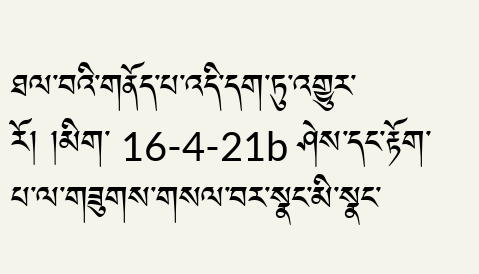ཐལ་བའི་གནོད་པ་འདི་དག་ཏུ་འགྱུར་རོ། །མིག་ 16-4-21b ཤེས་དང་རྟོག་པ་ལ་གཟུགས་གསལ་བར་སྣང་མི་སྣང་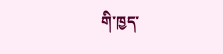གི་ཁྱད་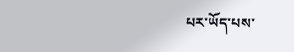པར་ཡོད་པས་